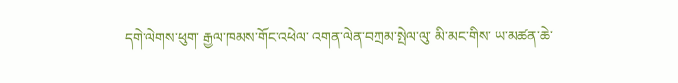དགེ་ལེགས་ཕུག་ རྒྱལ་ཁམས་གོང་འཕེལ་ འགན་ལེན་བཀྲམ་སྤེལ་ལུ་ མི་མང་གིས་ ཡ་མཚན་ཆེ་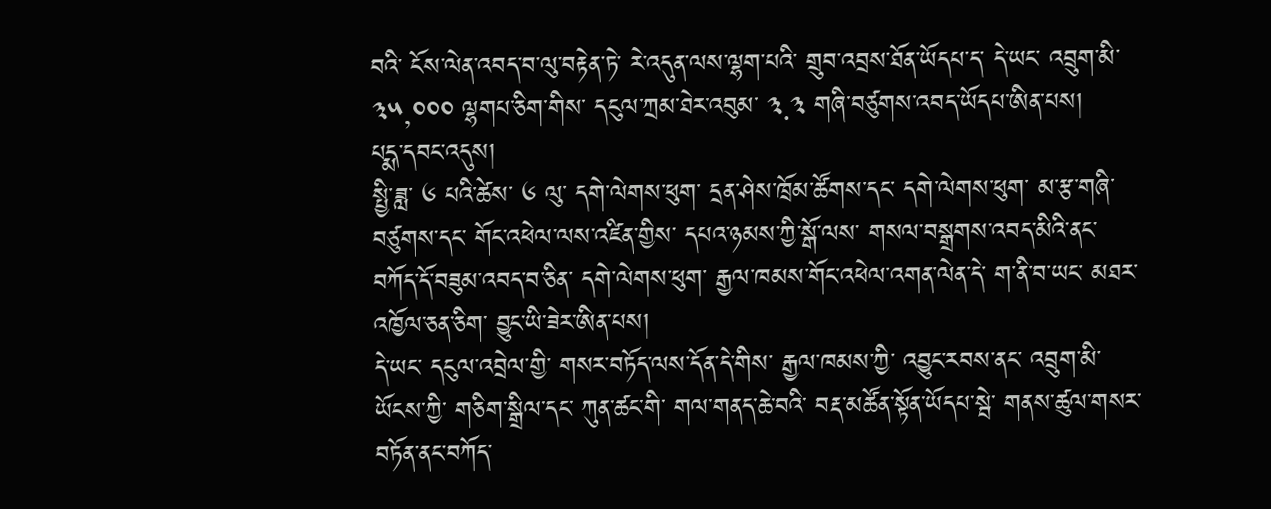བའི་ ངོས་ལེན་འབད་བ་ལུ་བརྟེན་ཏེ་ རེ་འདུན་ལས་ལྷག་པའི་ གྲུབ་འབྲས་ཐོན་ཡོདཔ་ད་ དེ་ཡང་ འབྲུག་མི་ ༣༥,༠༠༠ ལྷགཔ་ཅིག་གིས་ དངུལ་ཀྲམ་ཐེར་འབུམ་ ༣.༣ གཞི་བཙུགས་འབད་ཡོདཔ་ཨིན་པས།
པདྨ་དབང་འདུས།
སྤྱི་ཟླ་ ༦ པའི་ཚེས་ ༦ ལུ་ དགེ་ལེགས་ཕུག་ དྲན་ཤེས་ཁྲོམ་ཚོགས་དང་ དགེ་ལེགས་ཕུག་ མ་རྩ་གཞི་བཙུགས་དང་ གོང་འཕེལ་ལས་འཛིན་གྱིས་ དཔའ་ཉམས་ཀྱི་སྒོ་ལས་ གསལ་བསྒྲགས་འབད་མིའི་ནང་ བཀོད་དོ་བཟུམ་འབད་བ་ཅིན་ དགེ་ལེགས་ཕུག་ རྒྱལ་ཁམས་གོང་འཕེལ་འགན་ལེན་དེ་ ག་ནི་བ་ཡང་ མཐར་འཁྱོལ་ཅན་ཅིག་ བྱུང་ཡི་ཟེར་ཨིན་པས།
དེ་ཡང་ དངུལ་འབྲེལ་གྱི་ གསར་བཏོད་ལས་དོན་དེ་གིས་ རྒྱལ་ཁམས་ཀྱི་ འབྱུང་རབས་ནང་ འབྲུག་མི་ཡོངས་ཀྱི་ གཅིག་སྒྲིལ་དང་ ཀུན་ཚང་གི་ གལ་གནད་ཆེ་བའི་ བརྡ་མཚོན་སྟོན་ཡོདཔ་སྦེ་ གནས་ཚུལ་གསར་བཏོན་ནང་བཀོད་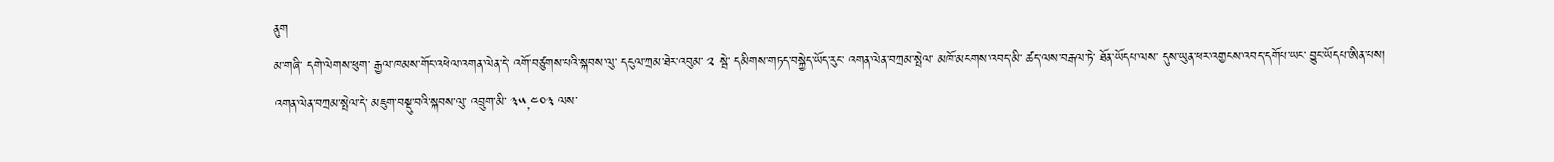ནུག
མ་གཞི་ དགེ་ལེགས་ཕུག་ རྒྱལ་ཁམས་གོང་འཕེལ་འགན་ལེན་དེ་ འགོ་བཙུགས་པའི་སྐབས་ལུ་ དངུལ་ཀྲམ་ཐེར་འབུམ་ ༢ སྦེ་ དམིགས་གཏད་བསྐྱེད་ཡོད་རུང་ འགན་ལེན་བཀྲམ་སྤེལ་ མཁོ་མངགས་འབད་མི་ ཚད་ལས་བརྒལ་ཏེ་ ཐོན་ཡོདཔ་ལས་ དུས་ཡུན་ཕར་འགྱངས་འབད་དགོཔ་ཡང་ བྱུང་ཡོདཔ་ཨིན་པས།
འགན་ལེན་བཀྲམ་སྤེལ་དེ་ མཇུག་བསྡུ་བའི་སྐབས་ལུ་ འབྲུག་མི་ ༣༥,༤༠༣ ལས་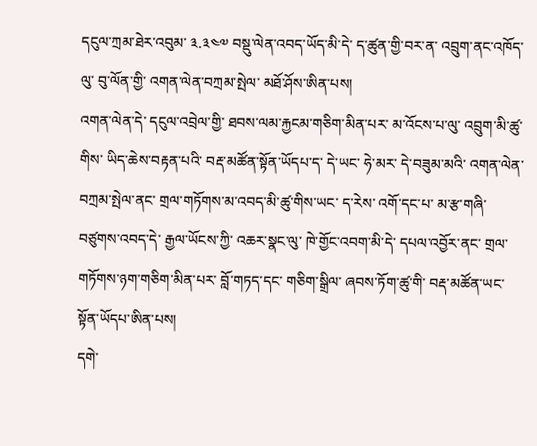དངུལ་ཀྲམ་ཐེར་འབུམ་ ༣.༣༤༧ བསྡུ་ལེན་འབད་ཡོད་མི་དེ་ ད་ཚུན་གྱི་བར་ན་ འབྲུག་ནང་འཁོད་ལུ་ བུ་ལོན་གྱི་ འགན་ལེན་བཀྲམ་སྤེལ་ མཐོ་ཤོས་ཨིན་པས།
འགན་ལེན་དེ་ དངུལ་འབྲེལ་གྱི་ ཐབས་ལམ་རྐྱངམ་གཅིག་མིན་པར་ མ་འོངས་པ་ལུ་ འབྲུག་མི་ཚུ་གིས་ ཡིད་ཆེས་བརྟན་པའི་ བརྡ་མཚོན་སྟོན་ཡོདཔ་ད་ དེ་ཡང་ ཧེ་མར་ དེ་བཟུམ་མའི་ འགན་ལེན་བཀྲམ་སྤེལ་ནང་ གྲལ་གཏོགས་མ་འབད་མི་ཚུ་གིས་ཡང་ ད་རེས་ འགོ་དང་པ་ མ་རྩ་གཞི་བཙུགས་འབད་དེ་ རྒྱལ་ཡོངས་ཀྱི་ འཆར་སྣང་ལུ་ ཁེ་གྱོང་འབག་མི་དེ་ དཔལ་འབྱོར་ནང་ གྲལ་གཏོགས་ཉག་གཅིག་མིན་པར་ བློ་གཏད་དང་ གཅིག་སྒྲིལ་ ཞབས་ཏོག་ཚུ་གི་ བརྡ་མཚོན་ཡང་ སྟོན་ཡོདཔ་ཨིན་པས།
དགེ་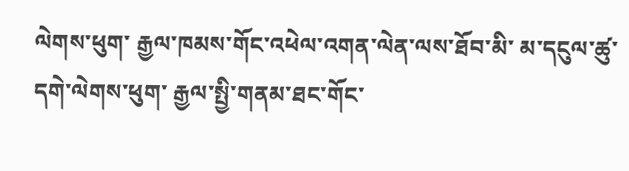ལེགས་ཕུག་ རྒྱལ་ཁམས་གོང་འཕེལ་འགན་ལེན་ལས་ཐོབ་མི་ མ་དངུལ་ཚུ་ དགེ་ལེགས་ཕུག་ རྒྱལ་སྤྱི་གནམ་ཐང་གོང་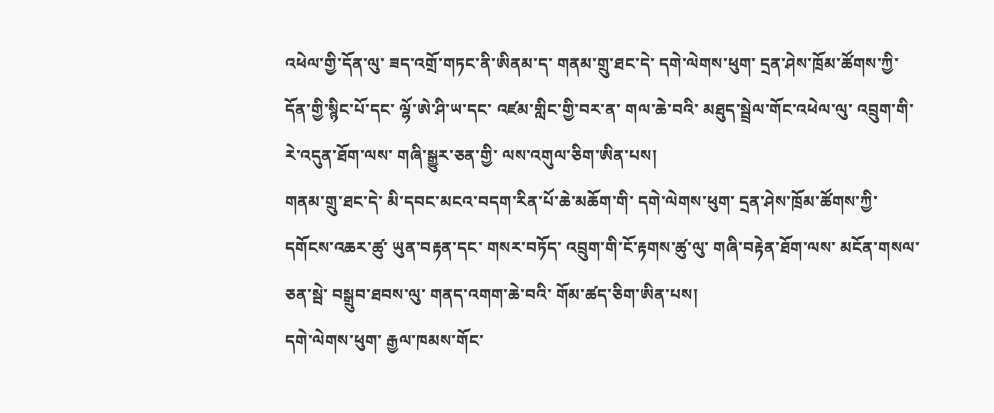འཕེལ་གྱི་དོན་ལུ་ ཟད་འགྲོ་གཏང་ནི་ཨིནམ་ད་ གནམ་གྲུ་ཐང་དེ་ དགེ་ལེགས་ཕུག་ དྲན་ཤེས་ཁྲོམ་ཚོགས་ཀྱི་ དོན་གྱི་སྙིང་པོ་དང་ ལྷོ་ཨེ་ཤི་ཡ་དང་ འཛམ་གླིང་གྱི་བར་ན་ གལ་ཆེ་བའི་ མཐུད་སྦྲེལ་གོང་འཕེལ་ལུ་ འབྲུག་གི་རེ་འདུན་ཐོག་ལས་ གཞི་སྒྱུར་ཅན་གྱི་ ལས་འགུལ་ཅིག་ཨིན་པས།
གནམ་གྲུ་ཐང་དེ་ མི་དབང་མངའ་བདག་རིན་པོ་ཆེ་མཆོག་གི་ དགེ་ལེགས་ཕུག་ དྲན་ཤེས་ཁྲོམ་ཚོགས་ཀྱི་ དགོངས་འཆར་ཚུ་ ཡུན་བརྟན་དང་ གསར་བཏོད་ འབྲུག་གི་ངོ་རྟགས་ཚུ་ལུ་ གཞི་བརྟེན་ཐོག་ལས་ མངོན་གསལ་ཅན་སྦེ་ བསྒྲུབ་ཐབས་ལུ་ གནད་འགག་ཆེ་བའི་ གོམ་ཚད་ཅིག་ཨིན་པས།
དགེ་ལེགས་ཕུག་ རྒྱལ་ཁམས་གོང་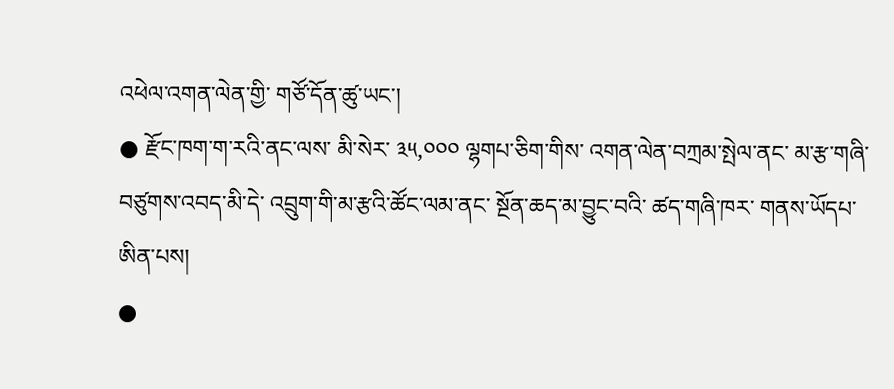འཕེལ་འགན་ལེན་གྱི་ གཙོ་དོན་ཚུ་ཡང་།
● རྫོང་ཁག་ག་རའི་ནང་ལས་ མི་སེར་ ༣༥,༠༠༠ ལྷགཔ་ཅིག་གིས་ འགན་ལེན་བཀྲམ་སྤེལ་ནང་ མ་རྩ་གཞི་བཙུགས་འབད་མི་དེ་ འབྲུག་གི་མ་རྩའི་ཚོང་ལམ་ནང་ སྔོན་ཆད་མ་བྱུང་བའི་ ཚད་གཞི་ཁར་ གནས་ཡོདཔ་ཨིན་པས།
●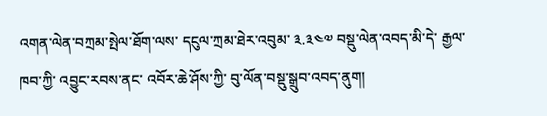འགན་ལེན་བཀྲམ་སྤེལ་ཐོག་ལས་ དངུལ་ཀྲམ་ཐེར་འབུམ་ ༣.༣༤༧ བསྡུ་ལེན་འབད་མི་དེ་ རྒྱལ་ཁབ་ཀྱི་ འབྱུང་རབས་ནང་ འབོར་ཆེ་ཤོས་ཀྱི་ བུ་ལོན་བསྡུ་སྒྲུབ་འབད་ནུག།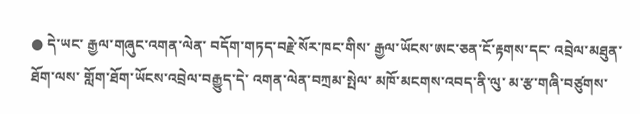● དེ་ཡང་ རྒྱལ་གཞུང་འགན་ལེན་ བདོག་གཏད་བརྗེ་སོར་ཁང་གིས་ རྒྱལ་ཡོངས་ཨང་ཅན་ངོ་རྟགས་དང་ འབྲེལ་མཐུན་ཐོག་ལས་ གློག་ཐོག་ཡོངས་འབྲེལ་བརྒྱུད་དེ་ འགན་ལེན་བཀྲམ་སྤེལ་ མཁོ་མངགས་འབད་ནི་ལུ་ མ་རྩ་གཞི་བཙུགས་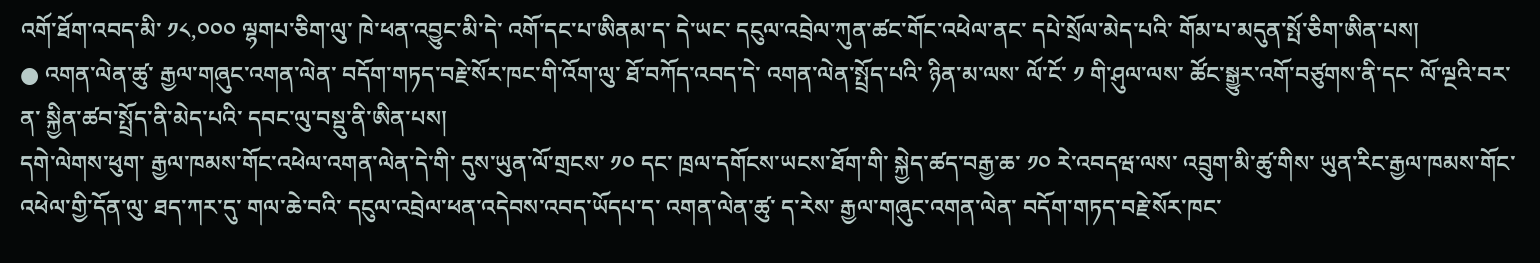འགོ་ཐོག་འབད་མི་ ༡༨,༠༠༠ ལྷགཔ་ཅིག་ལུ་ ཁེ་ཕན་འབྱུང་མི་དེ་ འགོ་དང་པ་ཨིནམ་ད་ དེ་ཡང་ དངུལ་འབྲེལ་ཀུན་ཚང་གོང་འཕེལ་ནང་ དཔེ་སྲོལ་མེད་པའི་ གོམ་པ་མདུན་སྤོ་ཅིག་ཨིན་པས།
● འགན་ལེན་ཚུ་ རྒྱལ་གཞུང་འགན་ལེན་ བདོག་གཏད་བརྗེ་སོར་ཁང་གི་འོག་ལུ་ ཐོ་བཀོད་འབད་དེ་ འགན་ལེན་སྤྲོད་པའི་ ཉིན་མ་ལས་ ལོ་ངོ་ ༡ གི་ཤུལ་ལས་ ཚོང་སྒྱུར་འགོ་བཙུགས་ནི་དང་ ལོ་ལྔའི་བར་ན་ སྐྱིན་ཚབ་སྤྲོད་ནི་མེད་པའི་ དབང་ལུ་བསྡུ་ནི་ཨིན་པས།
དགེ་ལེགས་ཕུག་ རྒྱལ་ཁམས་གོང་འཕེལ་འགན་ལེན་དེ་གི་ དུས་ཡུན་ལོ་གྲངས་ ༡༠ དང་ ཁྲལ་དགོངས་ཡངས་ཐོག་གི་ སྐྱེད་ཚད་བརྒྱ་ཆ་ ༡༠ རེ་འབདཝ་ལས་ འབྲུག་མི་ཚུ་གིས་ ཡུན་རིང་རྒྱལ་ཁམས་གོང་འཕེལ་གྱི་དོན་ལུ་ ཐད་ཀར་དུ་ གལ་ཆེ་བའི་ དངུལ་འབྲེལ་ཕན་འདེབས་འབད་ཡོདཔ་ད་ འགན་ལེན་ཚུ་ ད་རེས་ རྒྱལ་གཞུང་འགན་ལེན་ བདོག་གཏད་བརྗེ་སོར་ཁང་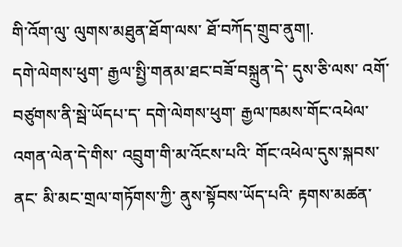གི་འོག་ལུ་ ལུགས་མཐུན་ཐོག་ལས་ ཐོ་བཀོད་གྲུབ་ནུག།.
དགེ་ལེགས་ཕུག་ རྒྱལ་སྤྱི་གནམ་ཐང་བཟོ་བསྐྲུན་དེ་ དུས་ཅི་ལས་ འགོ་བཙུགས་ནི་སྦེ་ཡོདཔ་ད་ དགེ་ལེགས་ཕུག་ རྒྱལ་ཁམས་གོང་འཕེལ་ འགན་ལེན་དེ་གིས་ འབྲུག་གི་མ་འོངས་པའི་ གོང་འཕེལ་དུས་སྐབས་ནང་ མི་མང་གྲལ་གཏོགས་ཀྱི་ ནུས་སྟོབས་ཡོད་པའི་ རྟགས་མཚན་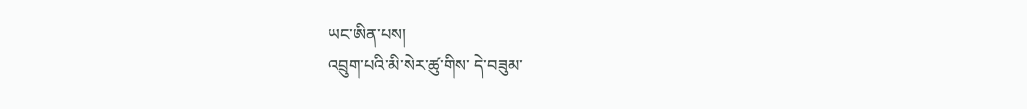ཡང་ཨིན་པས།
འབྲུག་པའི་མི་སེར་ཚུ་གིས་ དེ་བཟུམ་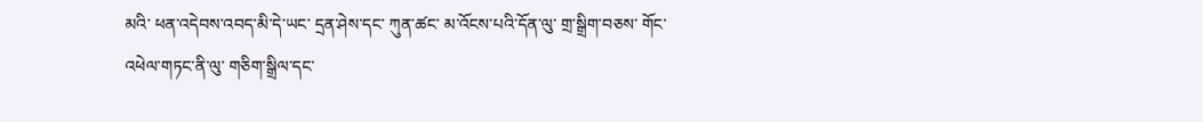མའི་ ཕན་འདེབས་འབད་མི་དེ་ཡང་ དྲན་ཤེས་དང་ ཀུན་ཚང་ མ་འོངས་པའི་དོན་ལུ་ གྲ་སྒྲིག་བཅས་ གོང་འཕེལ་གཏང་ནི་ལུ་ གཅིག་སྒྲིལ་དང་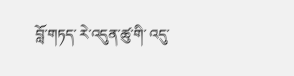བློ་གཏད་ རེ་འདུན་ཚུ་གི་ འདུ་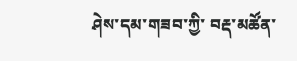ཤེས་དམ་གཟབ་ཀྱི་ བརྡ་མཚོན་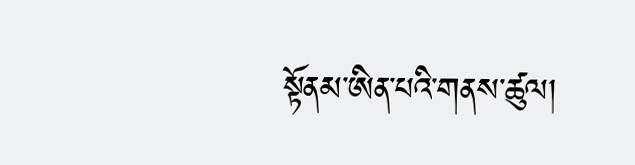སྟོནམ་ཨིན་པའི་གནས་ཚུལ།